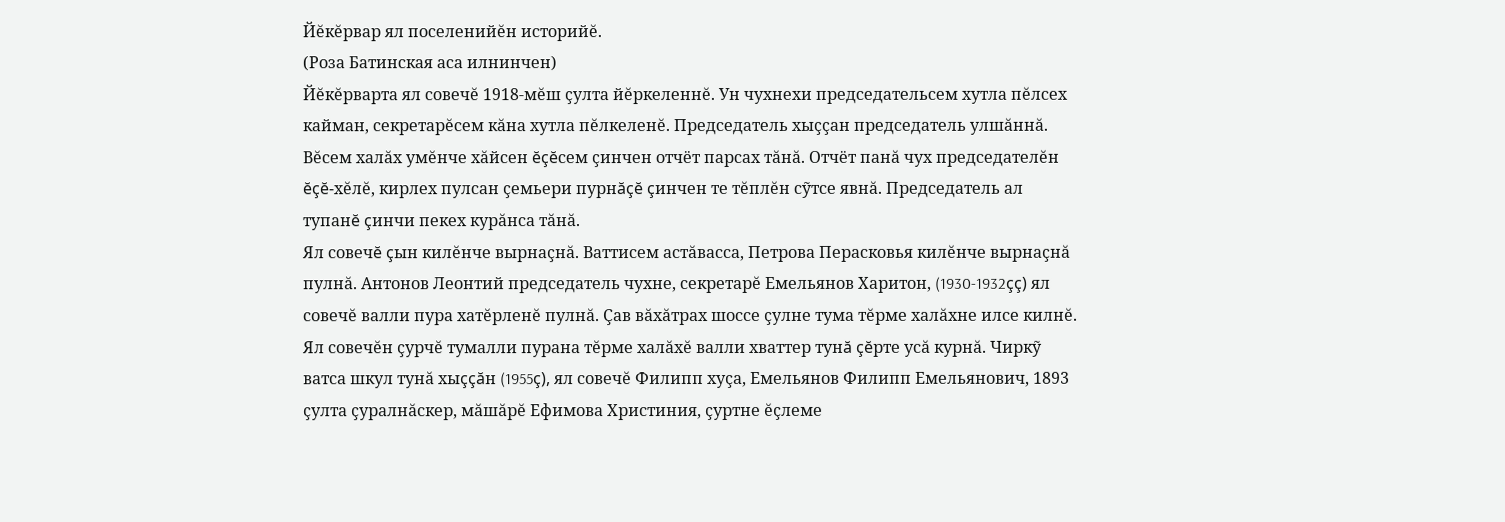Йĕкĕрвар ял поселенийĕн историйĕ.
(Роза Батинская аса илнинчен)
Йĕкĕрварта ял совечĕ 1918-мĕш çулта йĕркеленнĕ. Ун чухнехи председательсем хутла пĕлсех кайман, секретарĕсем кăна хутла пĕлкеленĕ. Председатель хыççан председатель улшăннă. Вĕсем халăх умĕнче хăйсен ĕçĕсем çинчен отчёт парсах тăнă. Отчёт панă чух председателĕн ĕçĕ-хĕлĕ, кирлех пулсан çемьери пурнăçĕ çинчен те тĕплĕн сỹтсе явнă. Председатель ал тупанĕ çинчи пекех курăнса тăнă.
Ял совечĕ çын килĕнче вырнаçнă. Ваттисем астăвасса, Петрова Перасковья килĕнче вырнаçнă пулнă. Антонов Леонтий председатель чухне, секретарĕ Емельянов Харитон, (1930-1932çç) ял совечĕ валли пура хатĕрленĕ пулнă. Çав вăхăтрах шоссе çулне тума тĕрме халăхне илсе килнĕ. Ял совечĕн çурчĕ тумалли пурана тĕрме халăхĕ валли хваттер тунă çĕрте усă курнă. Чиркỹ ватса шкул тунă хыççăн (1955ç), ял совечĕ Филипп хуçа, Емельянов Филипп Емельянович, 1893 çулта çуралнăскер, мăшăрĕ Ефимова Христиния, çуртне ĕçлеме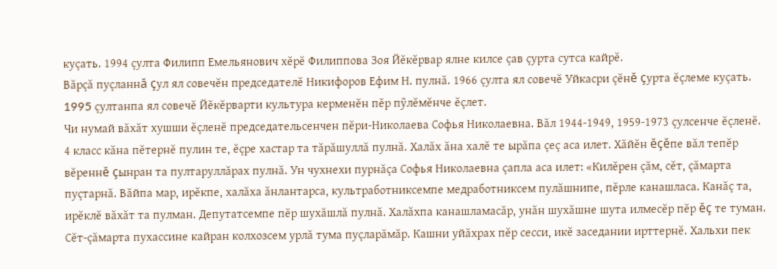куçать. 1994 çулта Филипп Емельянович хĕрĕ Филиппова Зоя Йĕкĕрвар ялне килсе çав çурта сутса кайрĕ.
Вăрçă пуçланнă çул ял совечĕн председателĕ Никифоров Ефим Н. пулнă. 1966 çулта ял совечĕ Уйкасри çĕнĕ çурта ĕçлеме куçать. 1995 çултанпа ял совечĕ Йĕкĕрварти культура керменĕн пĕр пỹлĕмĕнче ĕçлет.
Чи нумай вăхăт хушши ĕçленĕ председательсенчен пĕри-Николаева Софья Николаевна. Вăл 1944-1949, 1959-1973 çулсенче ĕçленĕ. 4 класс кăна пĕтернĕ пулин те, ĕçре хастар та тăрăшуллă пулнă. Халăх ăна халĕ те ырăпа çеç аса илет. Хăйĕн ĕçĕпе вăл тепĕр вĕреннĕ çынран та пултаруллăрах пулнă. Ун чухнехи пурнăçа Софья Николаевна çапла аса илет: «Килĕрен çăм, сĕт, çăмарта пуçтарнă. Вăйпа мар, ирĕкпе, халăха ăнлантарса, культработниксемпе медработниксем пулăшнипе, пĕрле канашласа. Канăç та, ирĕклĕ вăхăт та пулман. Депутатсемпе пĕр шухăшлă пулнă. Халăхпа канашламасăр, унăн шухăшне шута илмесĕр пĕр ĕç те туман. Сĕт-çăмарта пухассине кайран колхозсем урлă тума пуçларăмăр. Кашни уйăхрах пĕр сесси, икĕ заседании ирттернĕ. Хальхи пек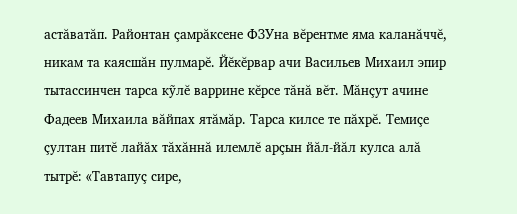астăватăп. Районтан çамрăксене ФЗУна вĕрентме яма каланăччĕ, никам та каясшăн пулмарĕ. Йĕкĕрвар ачи Васильев Михаил эпир тытассинчен тарса кỹлĕ варрине кĕрсе тăнă вĕт. Мăнçут ачине Фадеев Михаила вăйпах ятăмăр. Тарса килсе те пăхрĕ. Темиçе çултан питĕ лайăх тăхăннă илемлĕ арçын йăл-йăл кулса алă тытрĕ: «Тавтапуç сире,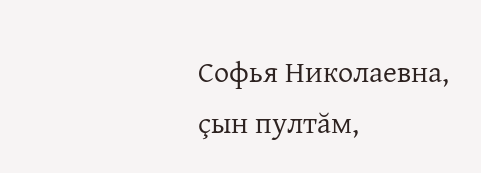Софья Николаевна, çын пултăм,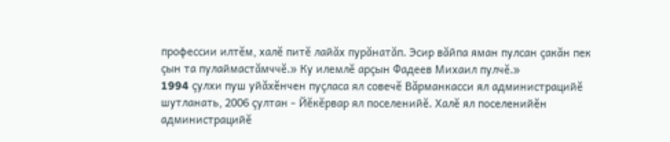профессии илтĕм, халĕ питĕ лайăх пурăнатăп. Эсир вăйпа яман пулсан çакăн пек çын та пулаймастăмччĕ.» Ку илемлĕ арçын Фадеев Михаил пулчĕ.»
1994 çулхи пуш уйăхĕнчен пуçласа ял совечĕ Вăрманкасси ял администрацийĕ шутланать, 2006 çултан - Йĕкĕрвар ял поселенийĕ. Халĕ ял поселенийĕн администрацийĕ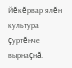Йĕкĕрвар ялĕн культура çуртĕнче вырнаçнă.